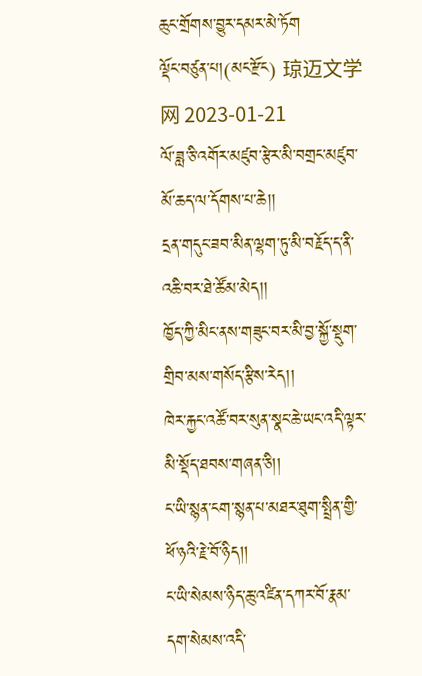ཆུང་གྲོགས་བྱུར་དམར་མེ་ཏོག
ལྡོང་བཙུན་པ།(མང་རྫོང) 琼迈文学网 2023-01-21
ལོ་ཟླ་ཅི་འགོར་མཛུབ་རྩེར་མི་བགྲང་མཛུབ་མོ་ཆད་ལ་དོགས་པ་ཆེ།།
དྲན་གདུང་ཟབ་མིན་ལྷག་ཏུ་མི་བརྗོད་ད་ནི་འཆི་བར་ཐེ་ཚོམ་མེད།།
ཁྱོད་ཀྱི་མིང་ནས་གཟུང་བར་མི་བྱ་སྐྱོ་སྡུག་གྲིབ་མས་གསོད་རྩིས་རེད།།
ཁེར་རྐྱང་འཚོ་བར་སུན་སྣང་ཆེ་ཡང་འདི་ལྟར་མི་སྡོད་ཐབས་གཞན་ཅི།།
ང་ཡི་སྙན་ངག་སྙན་པ་མཐར་ཐུག་སྤྲིན་གྱི་ཕོ་ཉའི་རྗེ་བོ་ཉིད།།
ང་ཡི་སེམས་ཉིད་ཆུ་འཛིན་དཀར་བོ་རྣམ་དག་སེམས་འདི་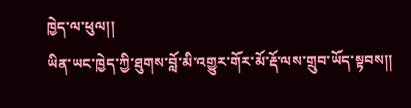ཁྱེད་ལ་ཕུལ།།
ཡིན་ཡང་ཁྱེད་ཀྱི་ཐུགས་བློ་མི་འགྱུར་གོར་མོ་རྡོ་ལས་གྲུབ་ཡོད་སྟབས།།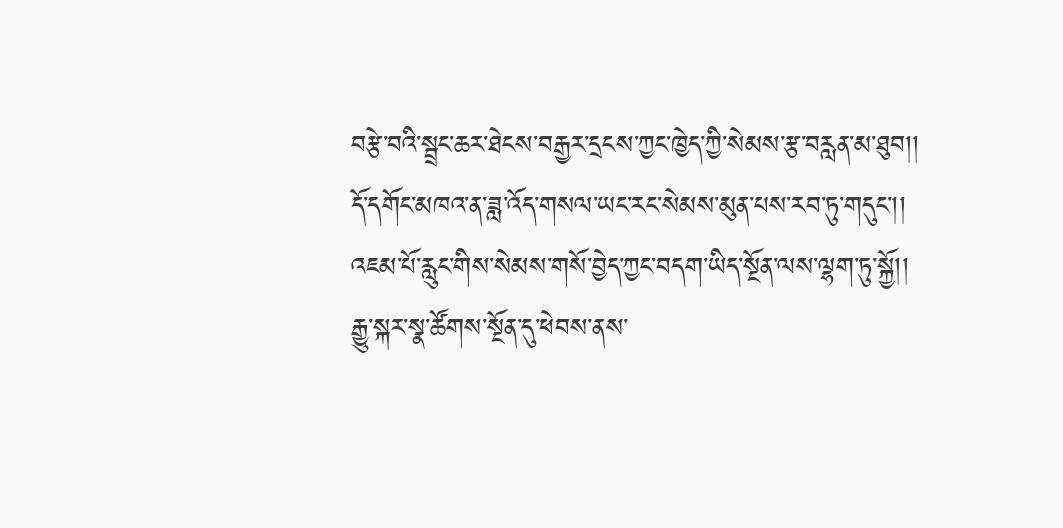བརྩེ་བའི་སྦྲང་ཆར་ཐེངས་བརྒྱར་དྲངས་ཀྱང་ཁྱེད་ཀྱི་སེམས་རྩ་བརླན་མ་ཐུབ།།
དོ་དགོང་མཁའ་ན་ཟླ་འོད་གསལ་ཡང་རང་སེམས་མུན་པས་རབ་ཏུ་གདུང་།།
འཇམ་པོ་རླུང་གིས་སེམས་གསོ་བྱེད་ཀྱང་བདག་ཡིད་སྔོན་ལས་ལྷག་ཏུ་སྐྱོ།།
རྒྱུ་སྐར་སྣ་ཚོགས་སྔོན་དུ་ཕེབས་ནས་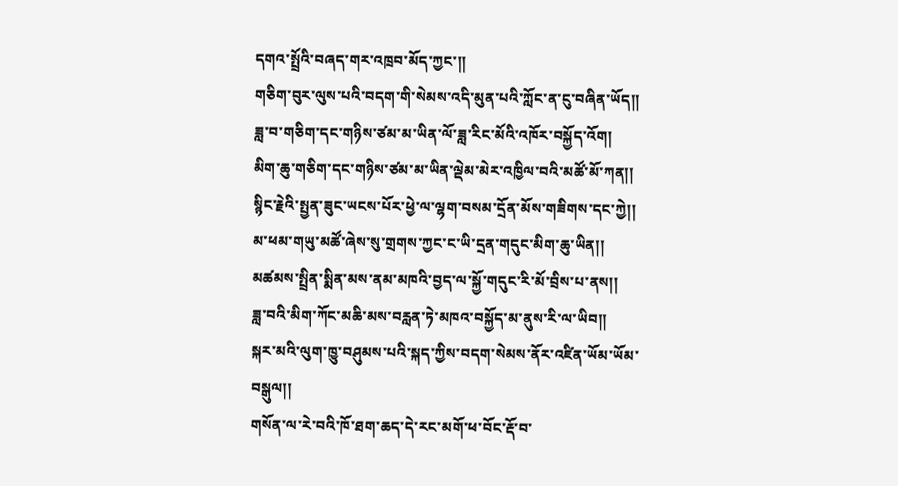དགའ་སྤྲོའི་བཞད་གར་འཁྲབ་མོད་ཀྱང་།།
གཅིག་བུར་ལུས་པའི་བདག་གི་སེམས་འདི་མུན་པའི་ཀློང་ན་ངུ་བཞིན་ཡོད།།
ཟླ་བ་གཅིག་དང་གཉིས་ཙམ་མ་ཡིན་ལོ་ཟླ་རིང་མོའི་འཁོར་བསྐྱོད་འོག།
མིག་ཆུ་གཅིག་དང་གཉིས་ཙམ་མ་ཡིན་ལྡེམ་མེར་འཁྱིལ་བའི་མཚོ་མོ་ཀན།།
སྙིང་རྗེའི་སྤྱན་ཟུང་ཡངས་པོར་ཕྱེ་ལ་ལྷག་བསམ་དྲོན་མོས་གཟིགས་དང་ཀྱེ།།
མ་ཕམ་གཡུ་མཚོ་ཞེས་སུ་གྲགས་ཀྱང་ང་ཡི་དྲན་གདུང་མིག་ཆུ་ཡིན།།
མཚམས་སྤྲིན་སྨིན་མས་ནམ་མཁའི་བྱད་ལ་སྐྱོ་གདུང་རི་མོ་བྲིས་པ་ནས།།
ཟླ་བའི་མིག་ཀོང་མཆི་མས་བརླན་ཏེ་མཁའ་བསྐྱོད་མ་ནུས་རི་ལ་ཡིབ།།
སྐར་མའི་ལུག་ཁྱུ་བཤུམས་པའི་སྐད་ཀྱིས་བདག་སེམས་ནོར་འཛིན་ཡོམ་ཡོམ་བསྒུལ།།
གསོན་ལ་རེ་བའི་ཁོ་ཐག་ཆད་དེ་རང་མགོ་ཕ་བོང་རྡོ་བ་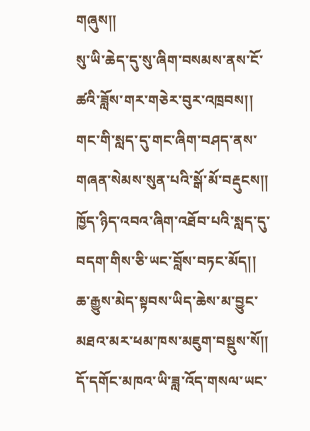གཞུས།།
སུ་ཡི་ཆེད་དུ་སུ་ཞིག་བསམས་ནས་ངོ་ཚའི་ཟློས་གར་གཅེར་བུར་འཁྲབས།།
གང་གི་སླད་དུ་གང་ཞིག་བཤད་ནས་གཞན་སེམས་སུན་པའི་སྒོ་མོ་བརྡུངས།།
ཁྱོད་ཉིད་འབའ་ཞིག་འཐོབ་པའི་སླད་དུ་བདག་གིས་ཅི་ཡང་བློས་བཏང་མོད།།
ཆ་རྒྱུས་མེད་སྟབས་ཡིད་ཆེས་མ་བྱུང་མཐའ་མར་ཕམ་ཁས་མཇུག་བསྡུས་སོ།།
དོ་དགོང་མཁའ་ཡི་ཟླ་འོད་གསལ་ཡང་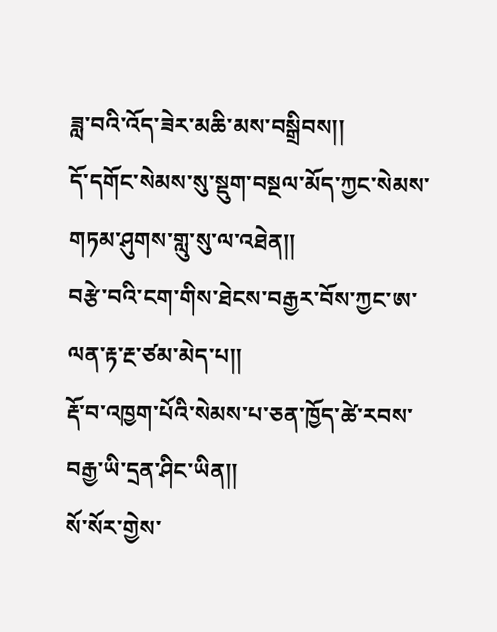ཟླ་བའི་འོད་ཟེར་མཆི་མས་བསྒྲིབས།།
དོ་དགོང་སེམས་སུ་སྡུག་བསྔལ་མོད་ཀྱང་སེམས་གཏམ་ཤུགས་གླུ་སུ་ལ་འཐེན།།
བརྩེ་བའི་ངག་གིས་ཐེངས་བརྒྱར་བོས་ཀྱང་ཨ་ལན་རྟ་རྔ་ཙམ་མེད་པ།།
རྡོ་བ་འཁྱག་པོའི་སེམས་པ་ཅན་ཁྱོད་ཚེ་རབས་བརྒྱ་ཡི་དྲན་ཤིང་ཡིན།།
སོ་སོར་གྱེས་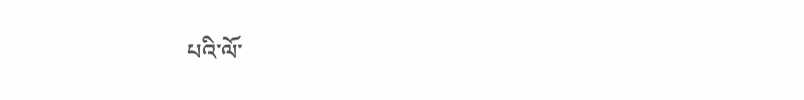པའི་ལོ་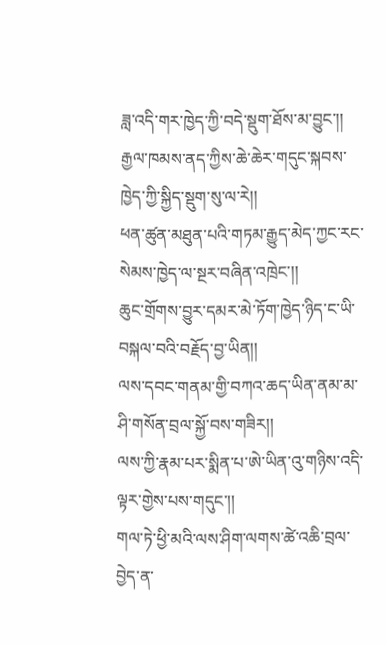ཟླ་འདི་གར་ཁྱེད་ཀྱི་བདེ་སྡུག་ཐོས་མ་བྱུང་།།
རྒྱལ་ཁམས་ནད་ཀྱིས་ཆེ་ཆེར་གདུང་སྐབས་ཁྱེད་ཀྱི་སྐྱིད་སྡུག་སུ་ལ་རེ།།
ཕན་ཚུན་མཐུན་པའི་གཏམ་རྒྱུད་མེད་ཀྱང་རང་སེམས་ཁྱེད་ལ་སྔར་བཞིན་འཁྲེང་།།
ཆུང་གྲོགས་བྱུར་དམར་མེ་ཏོག་ཁྱེད་ཉིད་ང་ཡི་བསྐལ་བའི་བརྗོད་བྱ་ཡིན།།
ལས་དབང་གནམ་གྱི་བཀའ་ཆད་ཡིན་ནམ་མ་ཤི་གསོན་བྲལ་སྐྱོ་བས་གཟིར།།
ལས་ཀྱི་རྣམ་པར་སྨིན་པ་ཨེ་ཡིན་འུ་གཉིས་འདི་ལྟར་གྱེས་པས་གདུང་།།
གལ་ཏེ་ཕྱི་མའི་ལས་ཤིག་ལགས་ཚེ་འཆི་བྲལ་བྱེད་ན་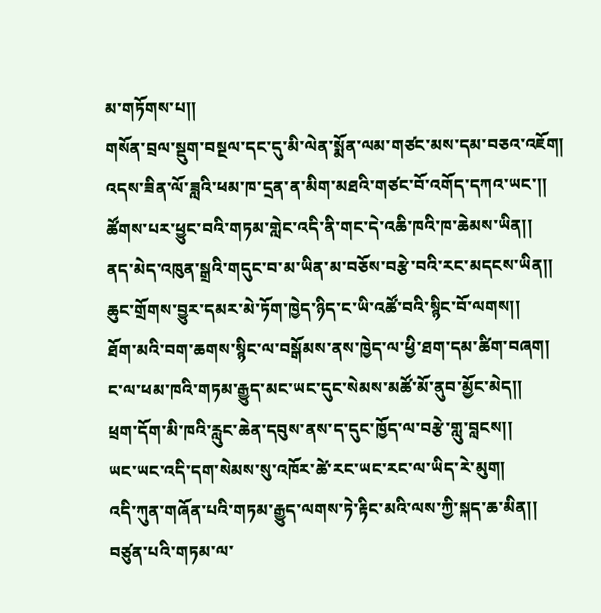མ་གཏོགས་པ།།
གསོན་བྲལ་སྡུག་བསྔལ་དང་དུ་མི་ལེན་སྨོན་ལམ་གཙང་མས་དམ་བཅའ་འཇོག།
འདས་ཟིན་ལོ་ཟླའི་ཕམ་ཁ་དྲན་ན་མིག་མཐའི་གཙང་བོ་འགོད་དཀའ་ཡང་།།
ཚོགས་པར་ཕྱུང་བའི་གཏམ་གླེང་འདི་ནི་གང་དེ་འཆི་ཁའི་ཁ་ཆེམས་ཡིན།།
ནད་མེད་འཁུན་སྒྲའི་གདུང་བ་མ་ཡིན་མ་བཅོས་བརྩེ་བའི་རང་མདངས་ཡིན།།
ཆུང་གྲོགས་བྱུར་དམར་མེ་ཏོག་ཁྱེད་ཉིད་ང་ཡི་འཚོ་བའི་སྙིང་བོ་ལགས།།
ཐོག་མའི་བག་ཆགས་སྙིང་ལ་བསྒོམས་ནས་ཁྱེད་ལ་ཕྱི་ཐག་དམ་ཚིག་བཞག།
ང་ལ་ཕམ་ཁའི་གཏམ་རྒྱུད་མང་ཡང་དུང་སེམས་མཚོ་མོ་ནུབ་མྱོང་མེད།།
ཕྲག་དོག་མི་ཁའི་རླུང་ཆེན་དབུས་ནས་ད་དུང་ཁྱོད་ལ་བརྩེ་གླུ་བླངས།།
ཡང་ཡང་འདི་དག་སེམས་སུ་འཁོར་ཚེ་རང་ཡང་རང་ལ་ཡིད་རེ་མུག།
འདི་ཀུན་གཞོན་པའི་གཏམ་རྒྱུད་ལགས་ཏེ་རྟིང་མའི་ལས་ཀྱི་སྐད་ཆ་མིན།།
བཙུན་པའི་གཏམ་ལ་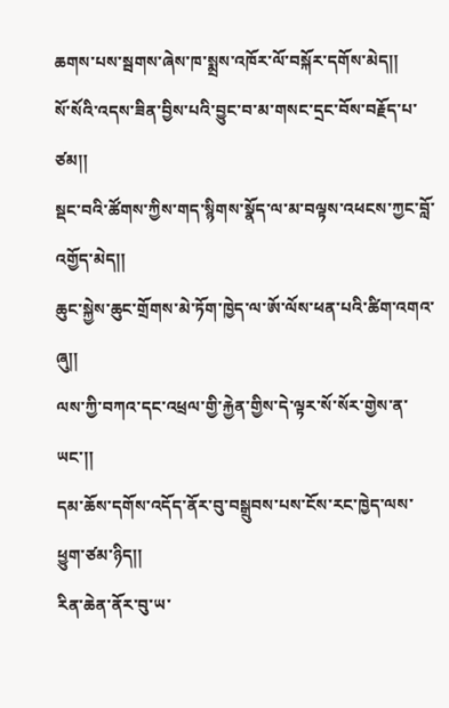ཆགས་པས་སྦགས་ཞེས་ཁ་སྨྲས་འཁོར་ལོ་བསྐོར་དགོས་མེད།།
སོ་སོའི་འདས་ཟིན་བྱིས་པའི་བྱུང་བ་མ་གསང་དྲང་བོས་བརྗོད་པ་ཙམ།།
སྡང་བའི་ཚོགས་ཀྱིས་གད་སྙིགས་སྣོད་ལ་མ་བལྟས་འཕངས་ཀྱང་བློ་འགྱོད་མེད།།
ཆུང་སྐྱེས་ཆུང་གྲོགས་མེ་ཏོག་ཁྱེད་ལ་ཨོ་ལོས་ཕན་པའི་ཚིག་འགའ་ཞུ།།
ལས་ཀྱི་བཀའ་དང་འཕྲལ་གྱི་རྐྱེན་གྱིས་དེ་ལྟར་སོ་སོར་གྱེས་ན་ཡང་།།
དམ་ཆོས་དགོས་འདོད་ནོར་བུ་བསྒྲུབས་པས་ངོས་རང་ཁྱེད་ལས་ཕྱུག་ཙམ་ཉིད།།
རིན་ཆེན་ནོར་བུ་ཡ་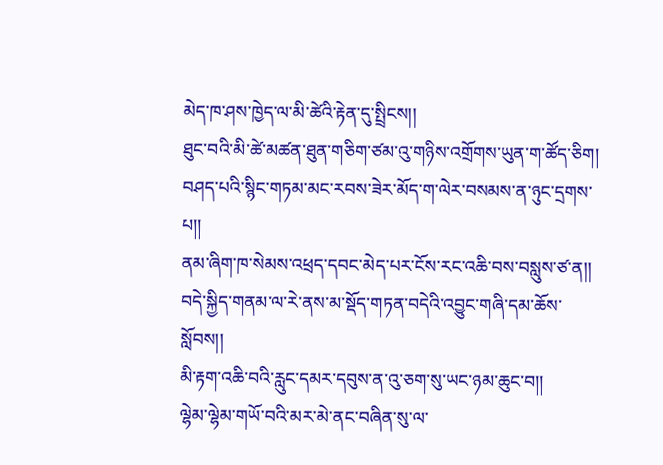མེད་ཁ་ཤས་ཁྱེད་ལ་མི་ཚེའི་རྟེན་དུ་སྤྲིངས།།
ཐུང་བའི་མི་ཚེ་མཚན་ཐུན་གཅིག་ཙམ་འུ་གཉིས་འགྲོགས་ཡུན་ག་ཚོད་ཅིག།
བཤད་པའི་སྙིང་གཏམ་མང་རབས་ཟེར་མོད་ག་ལེར་བསམས་ན་ཉུང་དྲགས་པ།།
ནམ་ཞིག་ཁ་སེམས་འཕྲད་དབང་མེད་པར་ངོས་རང་འཆི་བས་བསླུས་ཙ་ན།།
བདེ་སྐྱིད་གནམ་ལ་རེ་ནས་མ་སྡོད་གཏན་བདེའི་འབྱུང་གཞི་དམ་ཆོས་སློབས།།
མི་རྟག་འཆི་བའི་རླུང་དམར་དབུས་ན་འུ་ཅག་སུ་ཡང་ཉམ་ཆུང་བ།།
ལྷེམ་ལྷེམ་གཡོ་བའི་མར་མེ་ནང་བཞིན་སུ་ལ་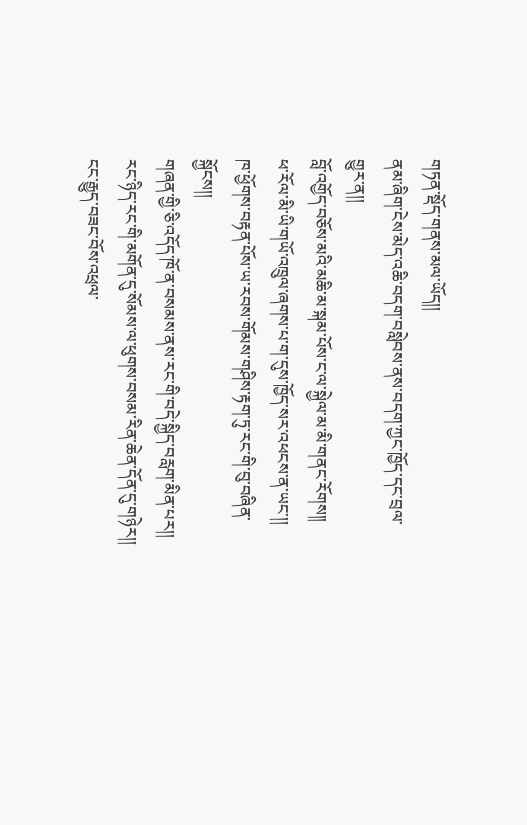གཏན་སྡོད་གནས་མལ་ཡོད།།
ནམ་ཞིག་ངེས་མེད་འཆི་བདག་བསླེབས་ནས་བདག་ཀྱང་ཁྱོད་དང་བྲལ་གྱུར་ན།།
བློ་འགྱོད་བཅོས་མའི་མཆི་མ་སྐམ་པོས་ང་ལ་སྐྱེལ་མ་མི་གནང་རོགས།།
ཕ་རོལ་མི་ཡི་གཡོ་འཁྲུལ་ཞགས་པ་ག་དུས་ཁྱོད་སར་འཕངས་ན་ཡང་།།
ཁ་ཕྱོགས་བརྟན་པོས་ཡ་རབས་གོམས་གཤིས་རྟག་ཏུ་རང་གི་བུ་བཞིན་སྐྱོངས།།
གཞན་གྱི་ཅི་འདོད་ཁོ་ན་བསམས་ནས་རང་གི་བདེ་སྐྱིད་བརླག་མིན་པར།།
རང་ཉིད་རང་གི་མགོན་དུ་སོམས་ལ་ཕུགས་བསམ་རིན་ཆེན་དོན་དུ་གཉེར།།
ངང་རྒྱུད་བཟང་བོས་འཕྲལ་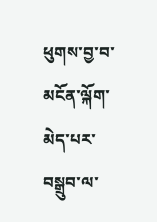ཕུགས་བྱ་བ་མངོན་ལྐོག་མེད་པར་བསྒྲུབ་ལ་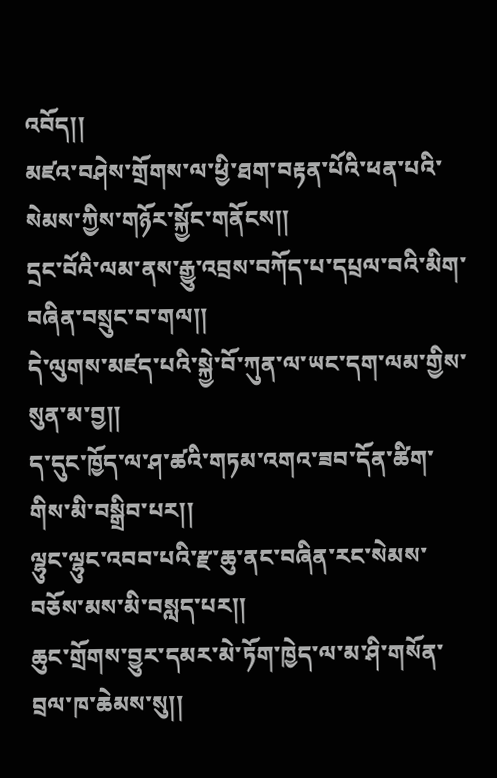འབོད།།
མཛའ་བཤེས་གྲོགས་ལ་ཕྱི་ཐག་བརྟན་པོའི་ཕན་པའི་སེམས་ཀྱིས་གཉོར་སྐྱོང་གནོངས།།
དྲང་བོའི་ལམ་ནས་རྒྱུ་འབྲས་བཀོད་པ་དཔྲལ་བའི་མིག་བཞིན་བསྲུང་བ་གལ།།
དེ་ལུགས་མཛད་པའི་སྐྱེ་བོ་ཀུན་ལ་ཡང་དག་ལམ་གྱིས་སུན་མ་བྱ།།
ད་དུང་ཁྱོད་ལ་ཤ་ཚའི་གཏམ་འགའ་ཟབ་དོན་ཚིག་གིས་མི་བསྒྲིབ་པར།།
ལྷུང་ལྷུང་འབབ་པའི་རྫ་ཆུ་ནང་བཞིན་རང་སེམས་བཅོས་མས་མི་བསླད་པར།།
ཆུང་གྲོགས་བྱུར་དམར་མེ་ཏོག་ཁྱེད་ལ་མ་ཤི་གསོན་བྲལ་ཁ་ཆེམས་སུ།།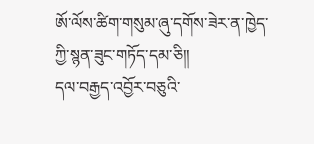ཨོ་ལོས་ཚིག་གསུམ་ཞུ་དགོས་ཟེར་ན་ཁྱེད་ཀྱི་སྙན་ཟུང་གཏོད་དམ་ཅི།།
དལ་བརྒྱད་འབྱོར་བཅུའི་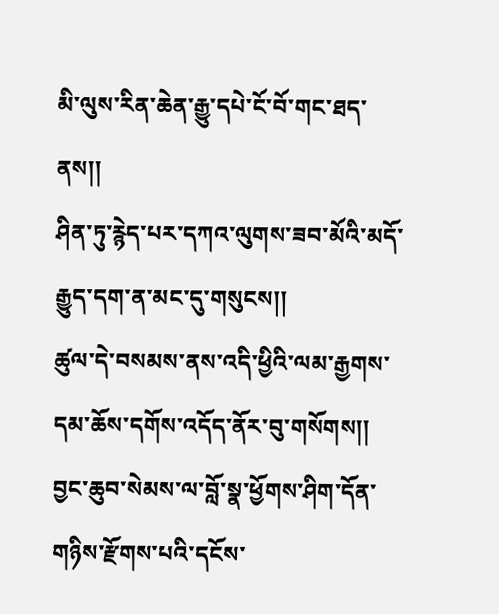མི་ལུས་རིན་ཆེན་རྒྱུ་དཔེ་ངོ་བོ་གང་ཐད་ནས།།
ཤིན་ཏུ་རྙེད་པར་དཀའ་ལུགས་ཟབ་མོའི་མདོ་རྒྱུད་དག་ན་མང་དུ་གསུངས།།
ཚུལ་དེ་བསམས་ནས་འདི་ཕྱིའི་ལམ་རྒྱགས་དམ་ཆོས་དགོས་འདོད་ནོར་བུ་གསོགས།།
བྱང་ཆུབ་སེམས་ལ་བློ་སྣ་ཕྱོགས་ཤིག་དོན་གཉིས་རྫོགས་པའི་དངོས་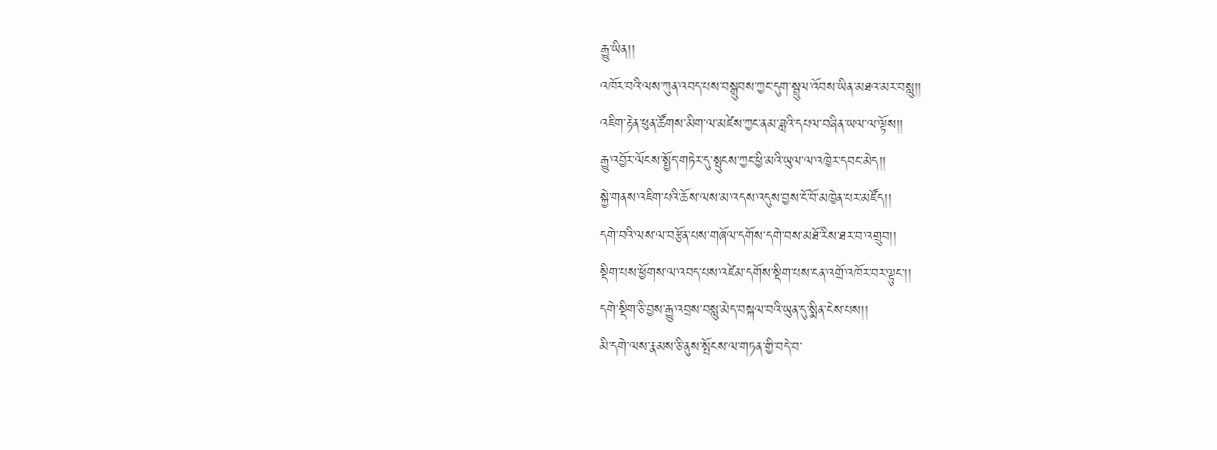རྒྱུ་ཡིན།།
འཁོར་བའི་ལས་ཀུན་འབད་པས་བསྒྲུབས་ཀྱང་དུག་སྦྲུལ་འོབས་ཡིན་མཐའ་མར་བསླུ།།
འཇིག་རྟེན་ཕུན་ཚོགས་མིག་ལ་མཛེས་ཀྱང་ནམ་ཟླའི་དཔལ་བཞིན་ཡལ་ལ་ལྟོས།།
རྒྱུ་འབྱོར་ལོངས་སྤྱོད་གཏེར་དུ་སྤུངས་ཀྱང་ཕྱི་མའི་ཡུལ་ལ་འཁྱེར་དབང་མེད།།
སྐྱེ་གནས་འཇིག་པའི་ཆོས་ལས་མ་འདས་འདུས་བྱས་ངོ་བོ་མཁྱེན་པར་མཛོད།།
དགེ་བའི་ལས་ལ་བརྩོན་པས་གཞོལ་དགོས་དགེ་བས་མཐོ་རིས་ཐར་བ་འགྲུབ།།
སྡིག་པས་ཕྱོགས་ལ་འབད་པས་འཛེམ་དགོས་སྡིག་པས་ངན་འགྲོ་འཁོར་བར་ལྟུང་།།
དགེ་སྡིག་ཅི་བྱས་རྒྱུ་འབྲས་བསླུ་མེད་བསྐལ་བའི་ཡུན་དུ་སྨིན་ངེས་པས།།
མི་དགེ་ལས་རྣམས་ཅི་ནུས་སྤོངས་ལ་གཏན་གྱི་བདེ་བ་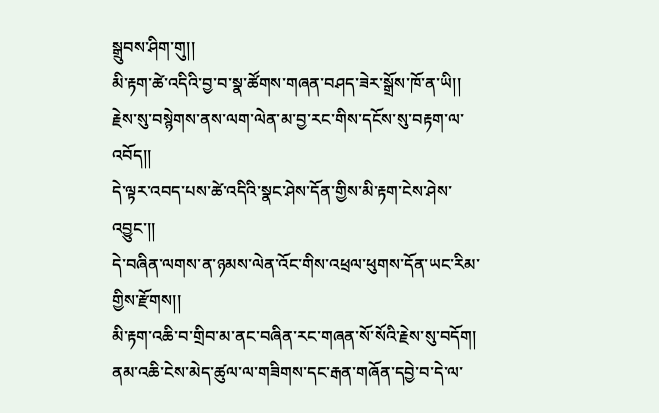སྒྲུབས་ཤིག་གུ།།
མི་རྟག་ཚེ་འདིའི་བྱ་བ་སྣ་ཚོགས་གཞན་བཤད་ཟེར་སྒྲོས་ཁོ་ན་ཡི།།
རྗེས་སུ་བསྙེགས་ནས་ལག་ལེན་མ་བྱ་རང་གིས་དངོས་སུ་བརྟག་ལ་འབོད།།
དེ་ལྟར་འབད་པས་ཚེ་འདིའི་སྣང་ཤེས་དོན་གྱིས་མི་རྟག་ངེས་ཤེས་འབྱུང་།།
དེ་བཞིན་ལགས་ན་ཉམས་ལེན་འོང་གིས་འཕྲལ་ཕུགས་དོན་ཡང་རིམ་གྱིས་རྫོགས།།
མི་རྟག་འཆི་བ་གྲིབ་མ་ནང་བཞིན་རང་གཞན་སོ་སོའི་རྗེས་སུ་བདོག།
ནམ་འཆི་ངེས་མེད་ཚུལ་ལ་གཟིགས་དང་རྒན་གཞོན་དབྱེ་བ་དེ་ལ་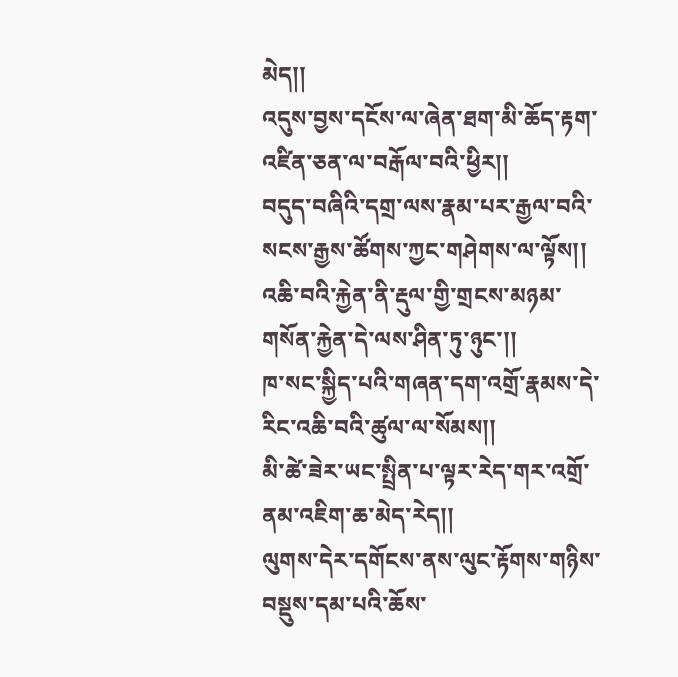མེད།།
འདུས་བྱས་དངོས་ལ་ཞེན་ཐག་མི་ཆོད་རྟག་འཛིན་ཅན་ལ་བརྒོལ་བའི་ཕྱིར།།
བདུད་བཞིའི་དགྲ་ལས་རྣམ་པར་རྒྱལ་བའི་སངས་རྒྱས་ཚོགས་ཀྱང་གཤེགས་ལ་ལྟོས།།
འཆི་བའི་རྐྱེན་ནི་རྡུལ་གྱི་གྲངས་མཉམ་གསོན་རྐྱེན་དེ་ལས་ཤིན་ཏུ་ཉུང་།།
ཁ་སང་སྐྱིད་པའི་གཞན་དག་འགྲོ་རྣམས་དེ་རིང་འཆི་བའི་ཚུལ་ལ་སོམས།།
མི་ཚེ་ཟེར་ཡང་སྤྲིན་པ་ལྟར་རེད་གར་འགྲོ་ནམ་འཇིག་ཆ་མེད་རེད།།
ལུགས་དེར་དགོངས་ནས་ལུང་རྟོགས་གཉིས་བསྡུས་དམ་པའི་ཆོས་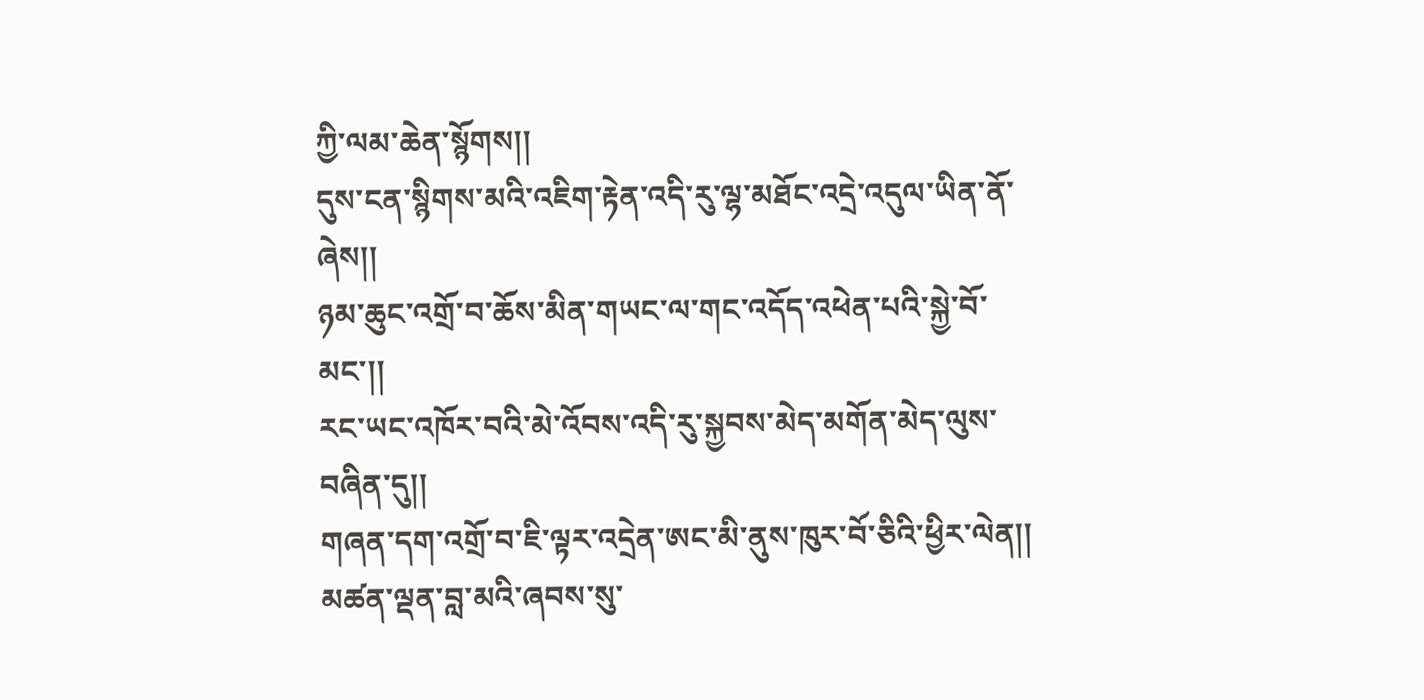ཀྱི་ལམ་ཆེན་སྙོགས།།
དུས་ངན་སྙིགས་མའི་འཇིག་རྟེན་འདི་རུ་ལྷ་མཐོང་འདྲེ་འདུལ་ཡིན་ནོ་ཞེས།།
ཉམ་ཆུང་འགྲོ་བ་ཆོས་མིན་གཡང་ལ་གང་འདོད་འཕེན་པའི་སྐྱེ་བོ་མང་།།
རང་ཡང་འཁོར་བའི་མེ་འོབས་འདི་རུ་སྐྱབས་མེད་མགོན་མེད་ལུས་བཞིན་དུ།།
གཞན་དག་འགྲོ་བ་ཇི་ལྟར་འདྲེན་ཨང་མི་ནུས་ཁུར་བོ་ཅིའི་ཕྱིར་ལེན།།
མཚན་ལྡན་བླ་མའི་ཞབས་སུ་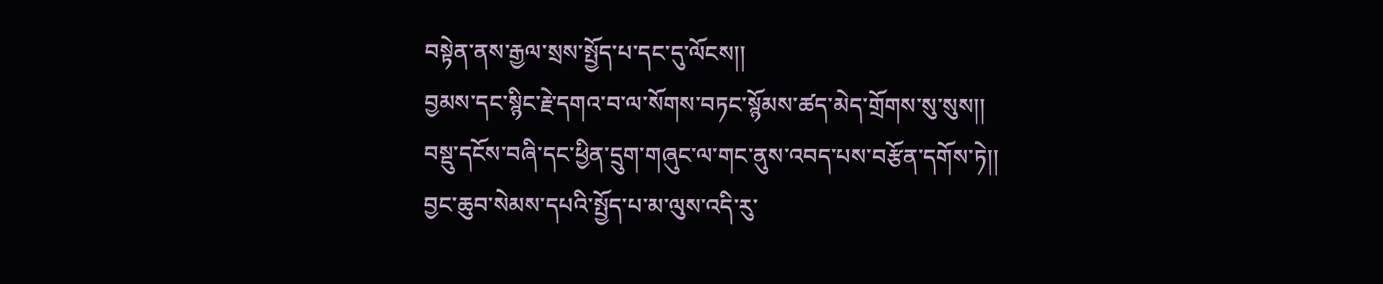བསྟེན་ནས་རྒྱལ་སྲས་སྤྱོད་པ་དང་དུ་ལོངས།།
བྱམས་དང་སྙིང་རྗེ་དགའ་བ་ལ་སོགས་བཏང་སྙོམས་ཚད་མེད་གྲོགས་སུ་སུས།།
བསྡུ་དངོས་བཞི་དང་ཕྱིན་དྲུག་གཞུང་ལ་གང་ནུས་འབད་པས་བརྩོན་དགོས་ཏེ།།
བྱང་ཆུབ་སེམས་དཔའི་སྤྱོད་པ་མ་ལུས་འདི་རུ་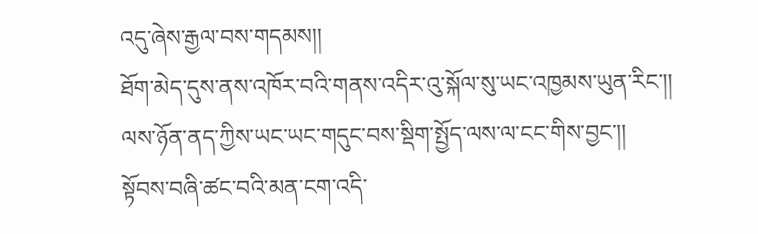འདུ་ཞེས་རྒྱལ་བས་གདམས།།
ཐོག་མེད་དུས་ནས་འཁོར་བའི་གནས་འདིར་འུ་སྐོལ་སུ་ཡང་འཁྱམས་ཡུན་རིང་།།
ལས་ཉོན་ནད་ཀྱིས་ཡང་ཡང་གདུང་བས་སྡིག་སྤྱོད་ལས་ལ་ངང་གིས་བྱང་།།
སྟོབས་བཞི་ཚང་བའི་མན་ངག་འདི་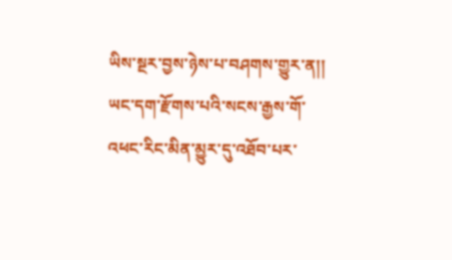ཡིས་སྔར་བྱས་ཉེས་པ་བཤགས་གྱུར་ན།།
ཡང་དག་རྫོགས་པའི་སངས་རྒྱས་གོ་འཕང་རིང་མིན་མྱུར་དུ་འཐོབ་པར་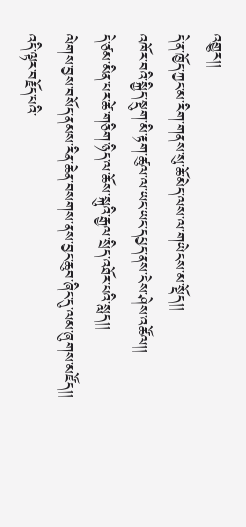འགྱུར།།
དེ་ན་ཁྱོད་ཀྱང་མ་རིག་གནས་སུ་ཆོ་མེད་ལས་ལ་གཡེངས་མ་སྡོད།།
འཁོར་བའི་སྐྱིད་སྡུག་མི་རྟག་ཚུལ་ལ་ཡང་ཡང་དཔྱད་ནས་ངེས་ཤེས་འཚོལ།།
དེ་ཙམ་མིན་པར་ཚེ་གཅིག་ཉིད་ལ་ཆོས་སྐུའི་རྒྱལ་སྲིད་འཐོར་པའི་སླད།།
ལེགས་བྱས་བསོད་ནམས་རིན་ཆེན་བསགས་ནས་བྱང་ཆུབ་ཞིང་དུ་ལམ་ཞུགས་མཛོད།།
འདི་ལྟར་བརྗོད་པའི་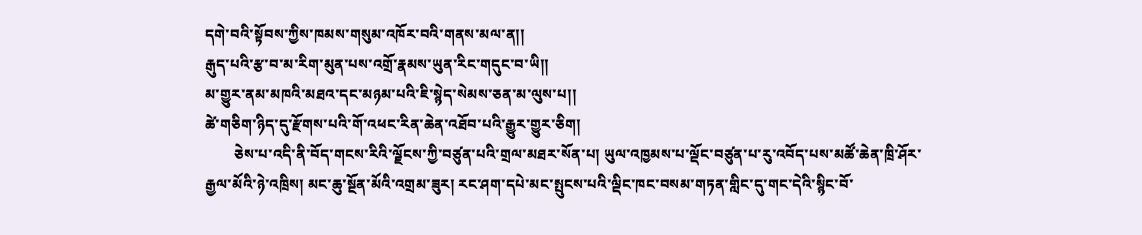དགེ་བའི་སྟོབས་ཀྱིས་ཁམས་གསུམ་འཁོར་བའི་གནས་མལ་ན།།
རྒུད་པའི་རྩ་བ་མ་རིག་མུན་པས་འགྲོ་རྣམས་ཡུན་རིང་གདུང་བ་ཡི།།
མ་གྱུར་ནམ་མཁའི་མཐའ་དང་མཉམ་པའི་ཇི་སྙེད་སེམས་ཅན་མ་ལུས་པ།།
ཚེ་གཅིག་ཉིད་དུ་རྫོགས་པའི་གོ་འཕང་རིན་ཆེན་འཐོབ་པའི་རྒྱུར་གྱུར་ཅིག།
        ཅེས་པ་འདི་ནི་བོད་གངས་རིའི་ལྗོངས་ཀྱི་བཙུན་པའི་གྲལ་མཐར་སོན་པ། ཡུལ་འཁྱམས་པ་ལྡོང་བཙུན་པ་རུ་འབོད་པས་མཚོ་ཆེན་ཁྲི་ཤོར་རྒྱལ་མོའི་ཉེ་འཁྲིས། མང་ཆུ་སྔོན་མོའི་འགྲམ་ཟུར། རང་ཤག་དཔེ་མང་སྤུངས་པའི་ལྡིང་ཁང་བསམ་གཏན་གླིང་དུ་གང་དེའི་སྙིང་བོ་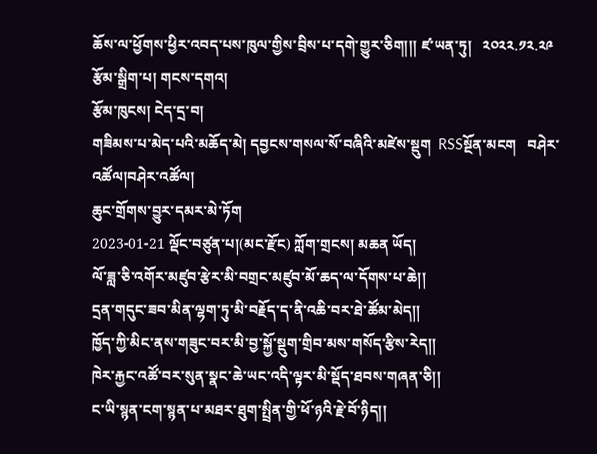ཆོས་ལ་ཕྱོགས་ཕྱིར་འབད་པས་ཁུལ་གྱིས་བྲིས་པ་དགེ་གྱུར་ཅིག།།། ཛ་ཡན་ཏུ།   ༢༠༢༢.༡༢.༢༩
རྩོམ་སྒྲིག་པ། གངས་དགའ།
རྩོམ་ཁུངས། ངེད་དྲ་བ།
གཟིམས་པ་མེད་པའི་མཆོད་མེ། དབྱངས་གསལ་སོ་བཞིའི་མཛེས་སྡུག  RSSསྔོན་མངག   བཤེར་འཚོལ།བཤེར་འཚོལ།
ཆུང་གྲོགས་བྱུར་དམར་མེ་ཏོག
2023-01-21 ལྡོང་བཙུན་པ།(མང་རྫོང) ཀློག་གྲངས། མཆན ཡོད།
ལོ་ཟླ་ཅི་འགོར་མཛུབ་རྩེར་མི་བགྲང་མཛུབ་མོ་ཆད་ལ་དོགས་པ་ཆེ།།
དྲན་གདུང་ཟབ་མིན་ལྷག་ཏུ་མི་བརྗོད་ད་ནི་འཆི་བར་ཐེ་ཚོམ་མེད།།
ཁྱོད་ཀྱི་མིང་ནས་གཟུང་བར་མི་བྱ་སྐྱོ་སྡུག་གྲིབ་མས་གསོད་རྩིས་རེད།།
ཁེར་རྐྱང་འཚོ་བར་སུན་སྣང་ཆེ་ཡང་འདི་ལྟར་མི་སྡོད་ཐབས་གཞན་ཅི།།
ང་ཡི་སྙན་ངག་སྙན་པ་མཐར་ཐུག་སྤྲིན་གྱི་ཕོ་ཉའི་རྗེ་བོ་ཉིད།།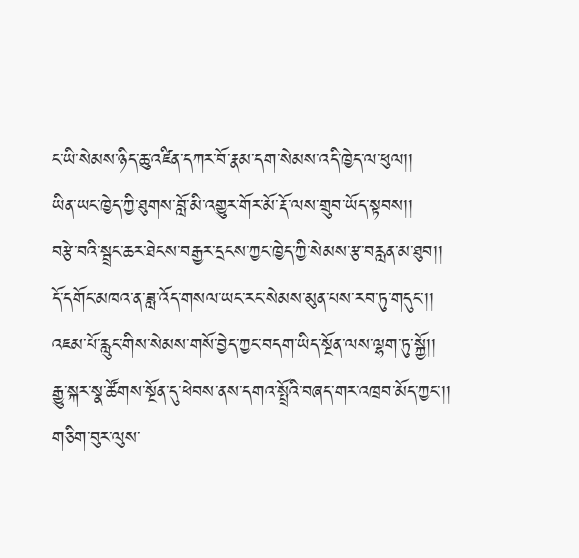ང་ཡི་སེམས་ཉིད་ཆུ་འཛིན་དཀར་བོ་རྣམ་དག་སེམས་འདི་ཁྱེད་ལ་ཕུལ།།
ཡིན་ཡང་ཁྱེད་ཀྱི་ཐུགས་བློ་མི་འགྱུར་གོར་མོ་རྡོ་ལས་གྲུབ་ཡོད་སྟབས།།
བརྩེ་བའི་སྦྲང་ཆར་ཐེངས་བརྒྱར་དྲངས་ཀྱང་ཁྱེད་ཀྱི་སེམས་རྩ་བརླན་མ་ཐུབ།།
དོ་དགོང་མཁའ་ན་ཟླ་འོད་གསལ་ཡང་རང་སེམས་མུན་པས་རབ་ཏུ་གདུང་།།
འཇམ་པོ་རླུང་གིས་སེམས་གསོ་བྱེད་ཀྱང་བདག་ཡིད་སྔོན་ལས་ལྷག་ཏུ་སྐྱོ།།
རྒྱུ་སྐར་སྣ་ཚོགས་སྔོན་དུ་ཕེབས་ནས་དགའ་སྤྲོའི་བཞད་གར་འཁྲབ་མོད་ཀྱང་།།
གཅིག་བུར་ལུས་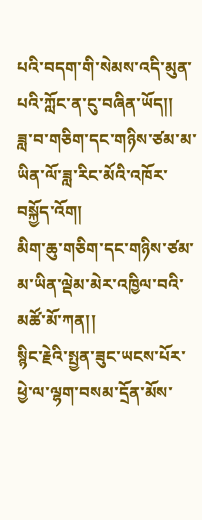པའི་བདག་གི་སེམས་འདི་མུན་པའི་ཀློང་ན་ངུ་བཞིན་ཡོད།།
ཟླ་བ་གཅིག་དང་གཉིས་ཙམ་མ་ཡིན་ལོ་ཟླ་རིང་མོའི་འཁོར་བསྐྱོད་འོག།
མིག་ཆུ་གཅིག་དང་གཉིས་ཙམ་མ་ཡིན་ལྡེམ་མེར་འཁྱིལ་བའི་མཚོ་མོ་ཀན།།
སྙིང་རྗེའི་སྤྱན་ཟུང་ཡངས་པོར་ཕྱེ་ལ་ལྷག་བསམ་དྲོན་མོས་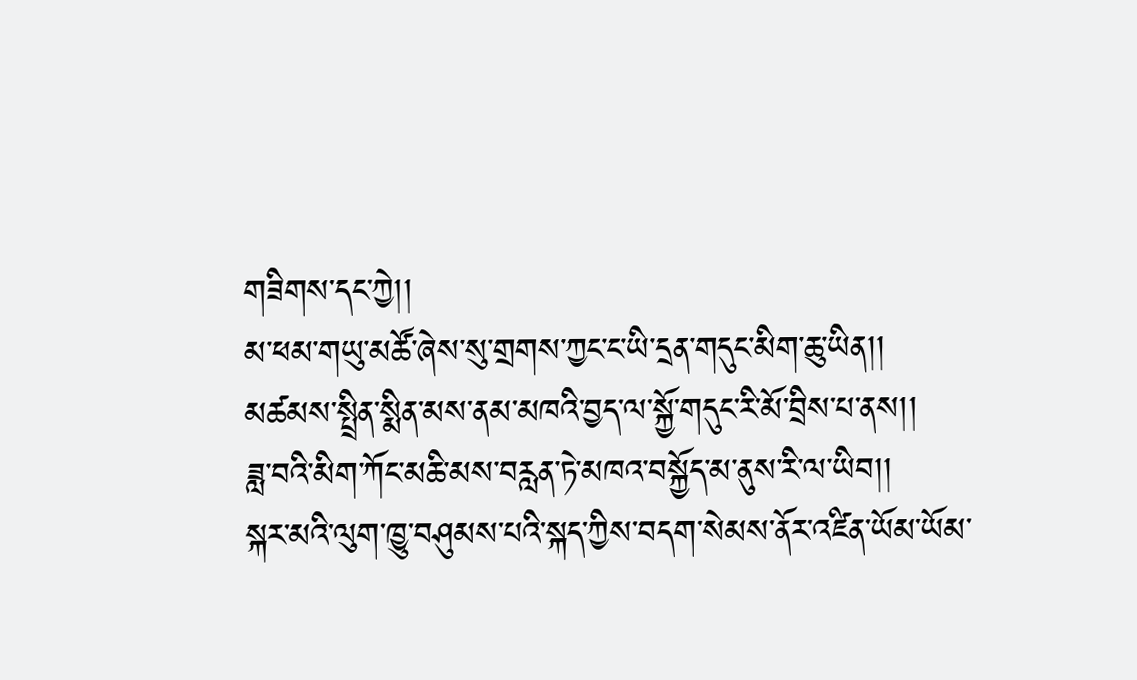གཟིགས་དང་ཀྱེ།།
མ་ཕམ་གཡུ་མཚོ་ཞེས་སུ་གྲགས་ཀྱང་ང་ཡི་དྲན་གདུང་མིག་ཆུ་ཡིན།།
མཚམས་སྤྲིན་སྨིན་མས་ནམ་མཁའི་བྱད་ལ་སྐྱོ་གདུང་རི་མོ་བྲིས་པ་ནས།།
ཟླ་བའི་མིག་ཀོང་མཆི་མས་བརླན་ཏེ་མཁའ་བསྐྱོད་མ་ནུས་རི་ལ་ཡིབ།།
སྐར་མའི་ལུག་ཁྱུ་བཤུམས་པའི་སྐད་ཀྱིས་བདག་སེམས་ནོར་འཛིན་ཡོམ་ཡོམ་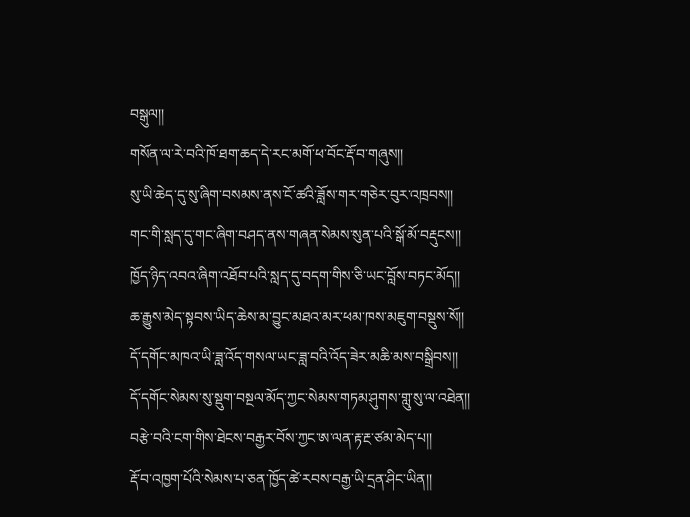བསྒུལ།།
གསོན་ལ་རེ་བའི་ཁོ་ཐག་ཆད་དེ་རང་མགོ་ཕ་བོང་རྡོ་བ་གཞུས།།
སུ་ཡི་ཆེད་དུ་སུ་ཞིག་བསམས་ནས་ངོ་ཚའི་ཟློས་གར་གཅེར་བུར་འཁྲབས།།
གང་གི་སླད་དུ་གང་ཞིག་བཤད་ནས་གཞན་སེམས་སུན་པའི་སྒོ་མོ་བརྡུངས།།
ཁྱོད་ཉིད་འབའ་ཞིག་འཐོབ་པའི་སླད་དུ་བདག་གིས་ཅི་ཡང་བློས་བཏང་མོད།།
ཆ་རྒྱུས་མེད་སྟབས་ཡིད་ཆེས་མ་བྱུང་མཐའ་མར་ཕམ་ཁས་མཇུག་བསྡུས་སོ།།
དོ་དགོང་མཁའ་ཡི་ཟླ་འོད་གསལ་ཡང་ཟླ་བའི་འོད་ཟེར་མཆི་མས་བསྒྲིབས།།
དོ་དགོང་སེམས་སུ་སྡུག་བསྔལ་མོད་ཀྱང་སེམས་གཏམ་ཤུགས་གླུ་སུ་ལ་འཐེན།།
བརྩེ་བའི་ངག་གིས་ཐེངས་བརྒྱར་བོས་ཀྱང་ཨ་ལན་རྟ་རྔ་ཙམ་མེད་པ།།
རྡོ་བ་འཁྱག་པོའི་སེམས་པ་ཅན་ཁྱོད་ཚེ་རབས་བརྒྱ་ཡི་དྲན་ཤིང་ཡིན།།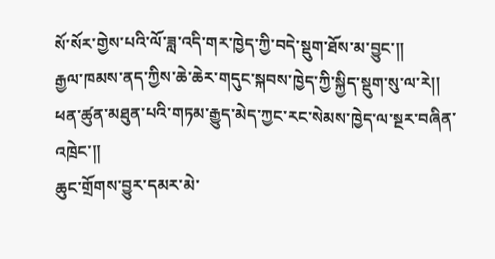སོ་སོར་གྱེས་པའི་ལོ་ཟླ་འདི་གར་ཁྱེད་ཀྱི་བདེ་སྡུག་ཐོས་མ་བྱུང་།།
རྒྱལ་ཁམས་ནད་ཀྱིས་ཆེ་ཆེར་གདུང་སྐབས་ཁྱེད་ཀྱི་སྐྱིད་སྡུག་སུ་ལ་རེ།།
ཕན་ཚུན་མཐུན་པའི་གཏམ་རྒྱུད་མེད་ཀྱང་རང་སེམས་ཁྱེད་ལ་སྔར་བཞིན་འཁྲེང་།།
ཆུང་གྲོགས་བྱུར་དམར་མེ་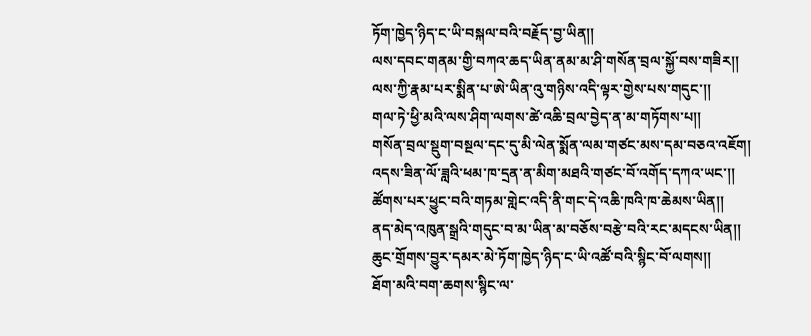ཏོག་ཁྱེད་ཉིད་ང་ཡི་བསྐལ་བའི་བརྗོད་བྱ་ཡིན།།
ལས་དབང་གནམ་གྱི་བཀའ་ཆད་ཡིན་ནམ་མ་ཤི་གསོན་བྲལ་སྐྱོ་བས་གཟིར།།
ལས་ཀྱི་རྣམ་པར་སྨིན་པ་ཨེ་ཡིན་འུ་གཉིས་འདི་ལྟར་གྱེས་པས་གདུང་།།
གལ་ཏེ་ཕྱི་མའི་ལས་ཤིག་ལགས་ཚེ་འཆི་བྲལ་བྱེད་ན་མ་གཏོགས་པ།།
གསོན་བྲལ་སྡུག་བསྔལ་དང་དུ་མི་ལེན་སྨོན་ལམ་གཙང་མས་དམ་བཅའ་འཇོག།
འདས་ཟིན་ལོ་ཟླའི་ཕམ་ཁ་དྲན་ན་མིག་མཐའི་གཙང་བོ་འགོད་དཀའ་ཡང་།།
ཚོགས་པར་ཕྱུང་བའི་གཏམ་གླེང་འདི་ནི་གང་དེ་འཆི་ཁའི་ཁ་ཆེམས་ཡིན།།
ནད་མེད་འཁུན་སྒྲའི་གདུང་བ་མ་ཡིན་མ་བཅོས་བརྩེ་བའི་རང་མདངས་ཡིན།།
ཆུང་གྲོགས་བྱུར་དམར་མེ་ཏོག་ཁྱེད་ཉིད་ང་ཡི་འཚོ་བའི་སྙིང་བོ་ལགས།།
ཐོག་མའི་བག་ཆགས་སྙིང་ལ་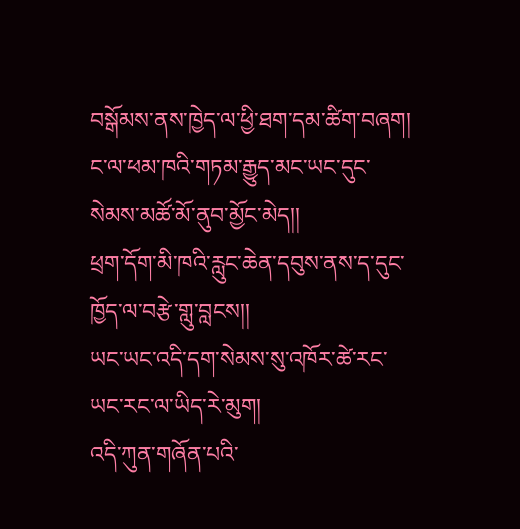བསྒོམས་ནས་ཁྱེད་ལ་ཕྱི་ཐག་དམ་ཚིག་བཞག།
ང་ལ་ཕམ་ཁའི་གཏམ་རྒྱུད་མང་ཡང་དུང་སེམས་མཚོ་མོ་ནུབ་མྱོང་མེད།།
ཕྲག་དོག་མི་ཁའི་རླུང་ཆེན་དབུས་ནས་ད་དུང་ཁྱོད་ལ་བརྩེ་གླུ་བླངས།།
ཡང་ཡང་འདི་དག་སེམས་སུ་འཁོར་ཚེ་རང་ཡང་རང་ལ་ཡིད་རེ་མུག།
འདི་ཀུན་གཞོན་པའི་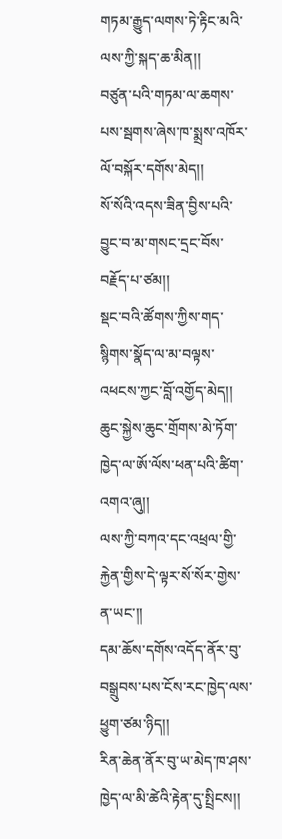གཏམ་རྒྱུད་ལགས་ཏེ་རྟིང་མའི་ལས་ཀྱི་སྐད་ཆ་མིན།།
བཙུན་པའི་གཏམ་ལ་ཆགས་པས་སྦགས་ཞེས་ཁ་སྨྲས་འཁོར་ལོ་བསྐོར་དགོས་མེད།།
སོ་སོའི་འདས་ཟིན་བྱིས་པའི་བྱུང་བ་མ་གསང་དྲང་བོས་བརྗོད་པ་ཙམ།།
སྡང་བའི་ཚོགས་ཀྱིས་གད་སྙིགས་སྣོད་ལ་མ་བལྟས་འཕངས་ཀྱང་བློ་འགྱོད་མེད།།
ཆུང་སྐྱེས་ཆུང་གྲོགས་མེ་ཏོག་ཁྱེད་ལ་ཨོ་ལོས་ཕན་པའི་ཚིག་འགའ་ཞུ།།
ལས་ཀྱི་བཀའ་དང་འཕྲལ་གྱི་རྐྱེན་གྱིས་དེ་ལྟར་སོ་སོར་གྱེས་ན་ཡང་།།
དམ་ཆོས་དགོས་འདོད་ནོར་བུ་བསྒྲུབས་པས་ངོས་རང་ཁྱེད་ལས་ཕྱུག་ཙམ་ཉིད།།
རིན་ཆེན་ནོར་བུ་ཡ་མེད་ཁ་ཤས་ཁྱེད་ལ་མི་ཚེའི་རྟེན་དུ་སྤྲིངས།།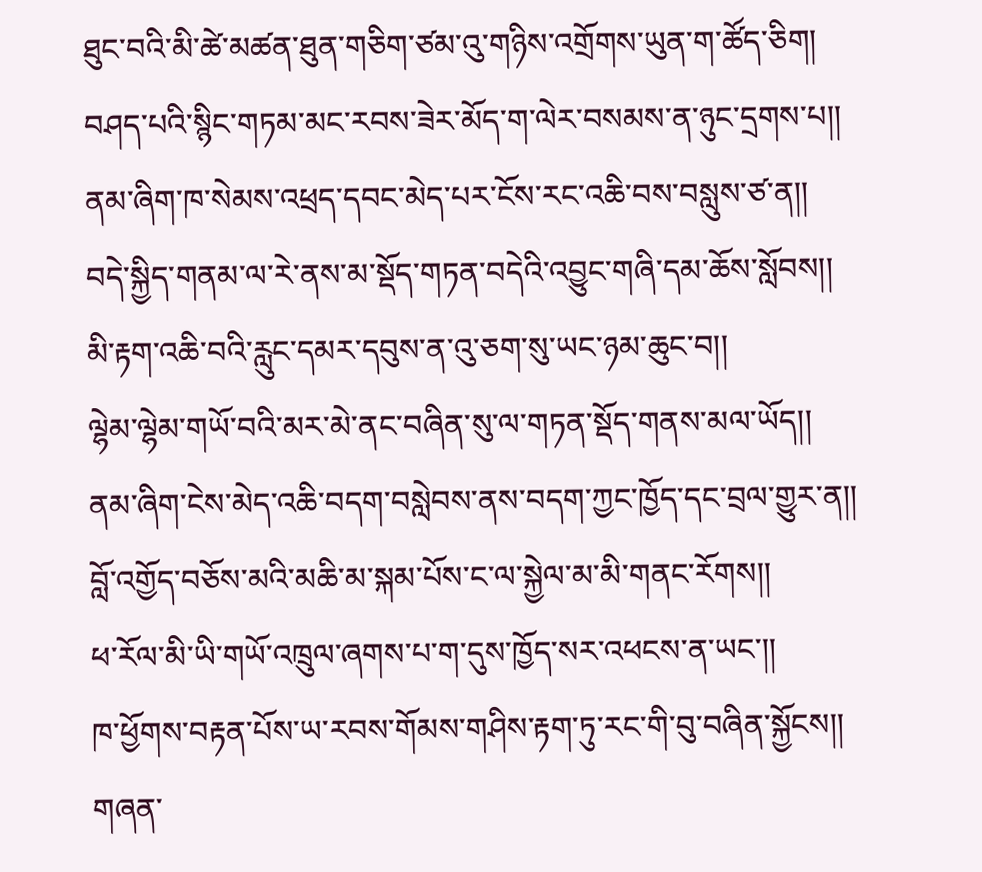ཐུང་བའི་མི་ཚེ་མཚན་ཐུན་གཅིག་ཙམ་འུ་གཉིས་འགྲོགས་ཡུན་ག་ཚོད་ཅིག།
བཤད་པའི་སྙིང་གཏམ་མང་རབས་ཟེར་མོད་ག་ལེར་བསམས་ན་ཉུང་དྲགས་པ།།
ནམ་ཞིག་ཁ་སེམས་འཕྲད་དབང་མེད་པར་ངོས་རང་འཆི་བས་བསླུས་ཙ་ན།།
བདེ་སྐྱིད་གནམ་ལ་རེ་ནས་མ་སྡོད་གཏན་བདེའི་འབྱུང་གཞི་དམ་ཆོས་སློབས།།
མི་རྟག་འཆི་བའི་རླུང་དམར་དབུས་ན་འུ་ཅག་སུ་ཡང་ཉམ་ཆུང་བ།།
ལྷེམ་ལྷེམ་གཡོ་བའི་མར་མེ་ནང་བཞིན་སུ་ལ་གཏན་སྡོད་གནས་མལ་ཡོད།།
ནམ་ཞིག་ངེས་མེད་འཆི་བདག་བསླེབས་ནས་བདག་ཀྱང་ཁྱོད་དང་བྲལ་གྱུར་ན།།
བློ་འགྱོད་བཅོས་མའི་མཆི་མ་སྐམ་པོས་ང་ལ་སྐྱེལ་མ་མི་གནང་རོགས།།
ཕ་རོལ་མི་ཡི་གཡོ་འཁྲུལ་ཞགས་པ་ག་དུས་ཁྱོད་སར་འཕངས་ན་ཡང་།།
ཁ་ཕྱོགས་བརྟན་པོས་ཡ་རབས་གོམས་གཤིས་རྟག་ཏུ་རང་གི་བུ་བཞིན་སྐྱོངས།།
གཞན་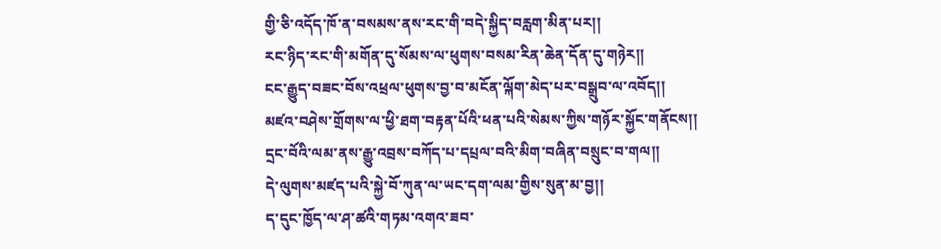གྱི་ཅི་འདོད་ཁོ་ན་བསམས་ནས་རང་གི་བདེ་སྐྱིད་བརླག་མིན་པར།།
རང་ཉིད་རང་གི་མགོན་དུ་སོམས་ལ་ཕུགས་བསམ་རིན་ཆེན་དོན་དུ་གཉེར།།
ངང་རྒྱུད་བཟང་བོས་འཕྲལ་ཕུགས་བྱ་བ་མངོན་ལྐོག་མེད་པར་བསྒྲུབ་ལ་འབོད།།
མཛའ་བཤེས་གྲོགས་ལ་ཕྱི་ཐག་བརྟན་པོའི་ཕན་པའི་སེམས་ཀྱིས་གཉོར་སྐྱོང་གནོངས།།
དྲང་བོའི་ལམ་ནས་རྒྱུ་འབྲས་བཀོད་པ་དཔྲལ་བའི་མིག་བཞིན་བསྲུང་བ་གལ།།
དེ་ལུགས་མཛད་པའི་སྐྱེ་བོ་ཀུན་ལ་ཡང་དག་ལམ་གྱིས་སུན་མ་བྱ།།
ད་དུང་ཁྱོད་ལ་ཤ་ཚའི་གཏམ་འགའ་ཟབ་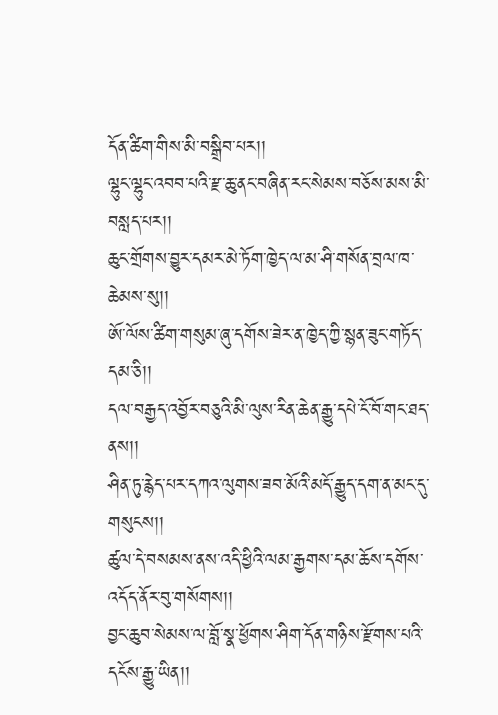དོན་ཚིག་གིས་མི་བསྒྲིབ་པར།།
ལྷུང་ལྷུང་འབབ་པའི་རྫ་ཆུ་ནང་བཞིན་རང་སེམས་བཅོས་མས་མི་བསླད་པར།།
ཆུང་གྲོགས་བྱུར་དམར་མེ་ཏོག་ཁྱེད་ལ་མ་ཤི་གསོན་བྲལ་ཁ་ཆེམས་སུ།།
ཨོ་ལོས་ཚིག་གསུམ་ཞུ་དགོས་ཟེར་ན་ཁྱེད་ཀྱི་སྙན་ཟུང་གཏོད་དམ་ཅི།།
དལ་བརྒྱད་འབྱོར་བཅུའི་མི་ལུས་རིན་ཆེན་རྒྱུ་དཔེ་ངོ་བོ་གང་ཐད་ནས།།
ཤིན་ཏུ་རྙེད་པར་དཀའ་ལུགས་ཟབ་མོའི་མདོ་རྒྱུད་དག་ན་མང་དུ་གསུངས།།
ཚུལ་དེ་བསམས་ནས་འདི་ཕྱིའི་ལམ་རྒྱགས་དམ་ཆོས་དགོས་འདོད་ནོར་བུ་གསོགས།།
བྱང་ཆུབ་སེམས་ལ་བློ་སྣ་ཕྱོགས་ཤིག་དོན་གཉིས་རྫོགས་པའི་དངོས་རྒྱུ་ཡིན།།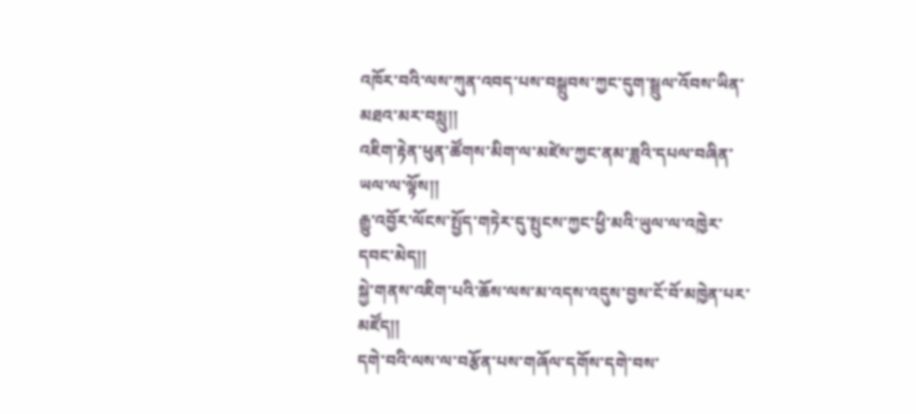འཁོར་བའི་ལས་ཀུན་འབད་པས་བསྒྲུབས་ཀྱང་དུག་སྦྲུལ་འོབས་ཡིན་མཐའ་མར་བསླུ།།
འཇིག་རྟེན་ཕུན་ཚོགས་མིག་ལ་མཛེས་ཀྱང་ནམ་ཟླའི་དཔལ་བཞིན་ཡལ་ལ་ལྟོས།།
རྒྱུ་འབྱོར་ལོངས་སྤྱོད་གཏེར་དུ་སྤུངས་ཀྱང་ཕྱི་མའི་ཡུལ་ལ་འཁྱེར་དབང་མེད།།
སྐྱེ་གནས་འཇིག་པའི་ཆོས་ལས་མ་འདས་འདུས་བྱས་ངོ་བོ་མཁྱེན་པར་མཛོད།།
དགེ་བའི་ལས་ལ་བརྩོན་པས་གཞོལ་དགོས་དགེ་བས་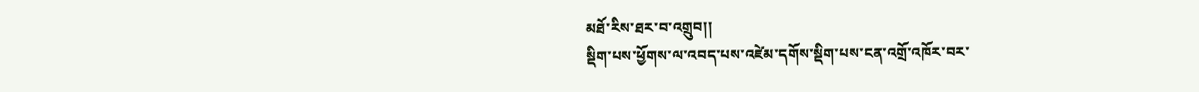མཐོ་རིས་ཐར་བ་འགྲུབ།།
སྡིག་པས་ཕྱོགས་ལ་འབད་པས་འཛེམ་དགོས་སྡིག་པས་ངན་འགྲོ་འཁོར་བར་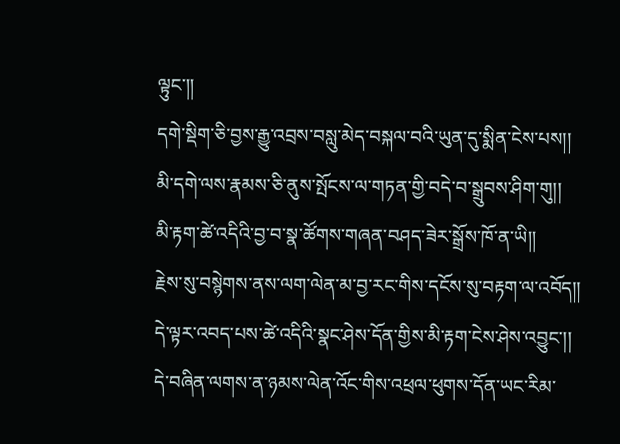ལྟུང་།།
དགེ་སྡིག་ཅི་བྱས་རྒྱུ་འབྲས་བསླུ་མེད་བསྐལ་བའི་ཡུན་དུ་སྨིན་ངེས་པས།།
མི་དགེ་ལས་རྣམས་ཅི་ནུས་སྤོངས་ལ་གཏན་གྱི་བདེ་བ་སྒྲུབས་ཤིག་གུ།།
མི་རྟག་ཚེ་འདིའི་བྱ་བ་སྣ་ཚོགས་གཞན་བཤད་ཟེར་སྒྲོས་ཁོ་ན་ཡི།།
རྗེས་སུ་བསྙེགས་ནས་ལག་ལེན་མ་བྱ་རང་གིས་དངོས་སུ་བརྟག་ལ་འབོད།།
དེ་ལྟར་འབད་པས་ཚེ་འདིའི་སྣང་ཤེས་དོན་གྱིས་མི་རྟག་ངེས་ཤེས་འབྱུང་།།
དེ་བཞིན་ལགས་ན་ཉམས་ལེན་འོང་གིས་འཕྲལ་ཕུགས་དོན་ཡང་རིམ་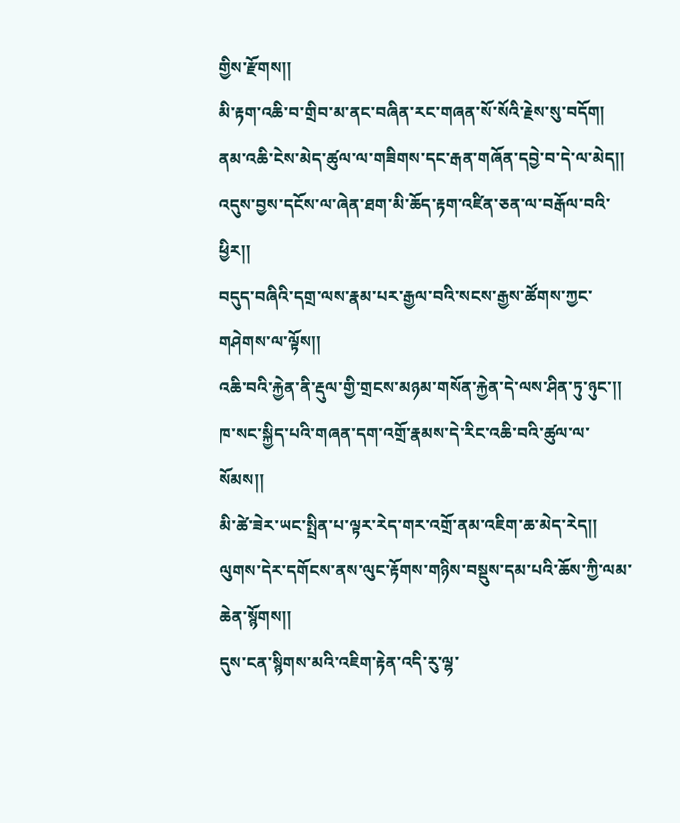གྱིས་རྫོགས།།
མི་རྟག་འཆི་བ་གྲིབ་མ་ནང་བཞིན་རང་གཞན་སོ་སོའི་རྗེས་སུ་བདོག།
ནམ་འཆི་ངེས་མེད་ཚུལ་ལ་གཟིགས་དང་རྒན་གཞོན་དབྱེ་བ་དེ་ལ་མེད།།
འདུས་བྱས་དངོས་ལ་ཞེན་ཐག་མི་ཆོད་རྟག་འཛིན་ཅན་ལ་བརྒོལ་བའི་ཕྱིར།།
བདུད་བཞིའི་དགྲ་ལས་རྣམ་པར་རྒྱལ་བའི་སངས་རྒྱས་ཚོགས་ཀྱང་གཤེགས་ལ་ལྟོས།།
འཆི་བའི་རྐྱེན་ནི་རྡུལ་གྱི་གྲངས་མཉམ་གསོན་རྐྱེན་དེ་ལས་ཤིན་ཏུ་ཉུང་།།
ཁ་སང་སྐྱིད་པའི་གཞན་དག་འགྲོ་རྣམས་དེ་རིང་འཆི་བའི་ཚུལ་ལ་སོམས།།
མི་ཚེ་ཟེར་ཡང་སྤྲིན་པ་ལྟར་རེད་གར་འགྲོ་ནམ་འཇིག་ཆ་མེད་རེད།།
ལུགས་དེར་དགོངས་ནས་ལུང་རྟོགས་གཉིས་བསྡུས་དམ་པའི་ཆོས་ཀྱི་ལམ་ཆེན་སྙོགས།།
དུས་ངན་སྙིགས་མའི་འཇིག་རྟེན་འདི་རུ་ལྷ་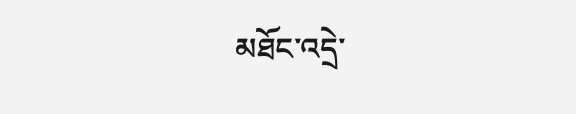མཐོང་འདྲེ་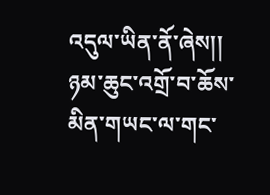འདུལ་ཡིན་ནོ་ཞེས།།
ཉམ་ཆུང་འགྲོ་བ་ཆོས་མིན་གཡང་ལ་གང་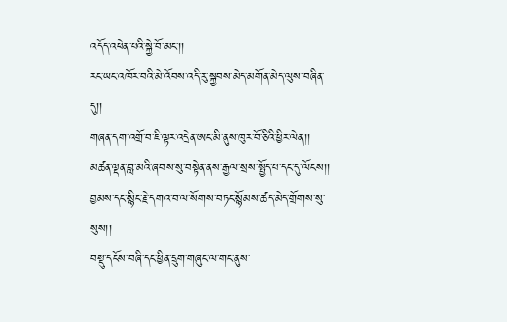འདོད་འཕེན་པའི་སྐྱེ་བོ་མང་།།
རང་ཡང་འཁོར་བའི་མེ་འོབས་འདི་རུ་སྐྱབས་མེད་མགོན་མེད་ལུས་བཞིན་དུ།།
གཞན་དག་འགྲོ་བ་ཇི་ལྟར་འདྲེན་ཨང་མི་ནུས་ཁུར་བོ་ཅིའི་ཕྱིར་ལེན།།
མཚན་ལྡན་བླ་མའི་ཞབས་སུ་བསྟེན་ནས་རྒྱལ་སྲས་སྤྱོད་པ་དང་དུ་ལོངས།།
བྱམས་དང་སྙིང་རྗེ་དགའ་བ་ལ་སོགས་བཏང་སྙོམས་ཚད་མེད་གྲོགས་སུ་སུས།།
བསྡུ་དངོས་བཞི་དང་ཕྱིན་དྲུག་གཞུང་ལ་གང་ནུས་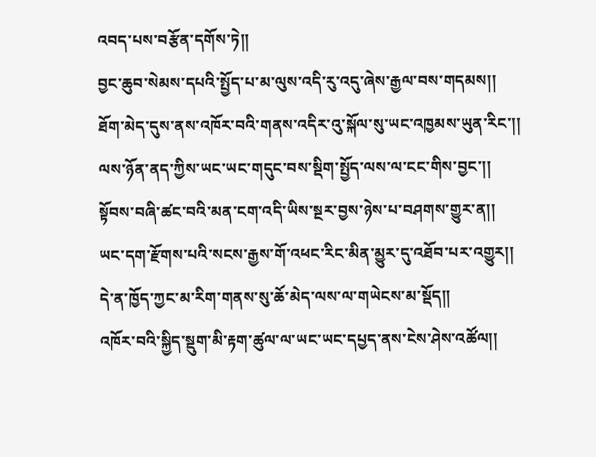འབད་པས་བརྩོན་དགོས་ཏེ།།
བྱང་ཆུབ་སེམས་དཔའི་སྤྱོད་པ་མ་ལུས་འདི་རུ་འདུ་ཞེས་རྒྱལ་བས་གདམས།།
ཐོག་མེད་དུས་ནས་འཁོར་བའི་གནས་འདིར་འུ་སྐོལ་སུ་ཡང་འཁྱམས་ཡུན་རིང་།།
ལས་ཉོན་ནད་ཀྱིས་ཡང་ཡང་གདུང་བས་སྡིག་སྤྱོད་ལས་ལ་ངང་གིས་བྱང་།།
སྟོབས་བཞི་ཚང་བའི་མན་ངག་འདི་ཡིས་སྔར་བྱས་ཉེས་པ་བཤགས་གྱུར་ན།།
ཡང་དག་རྫོགས་པའི་སངས་རྒྱས་གོ་འཕང་རིང་མིན་མྱུར་དུ་འཐོབ་པར་འགྱུར།།
དེ་ན་ཁྱོད་ཀྱང་མ་རིག་གནས་སུ་ཆོ་མེད་ལས་ལ་གཡེངས་མ་སྡོད།།
འཁོར་བའི་སྐྱིད་སྡུག་མི་རྟག་ཚུལ་ལ་ཡང་ཡང་དཔྱད་ནས་ངེས་ཤེས་འཚོལ།།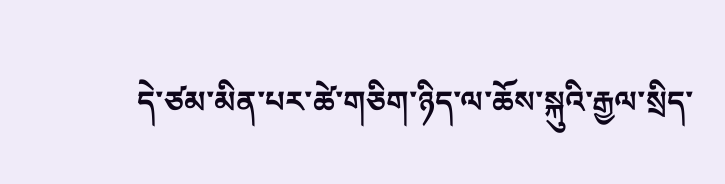དེ་ཙམ་མིན་པར་ཚེ་གཅིག་ཉིད་ལ་ཆོས་སྐུའི་རྒྱལ་སྲིད་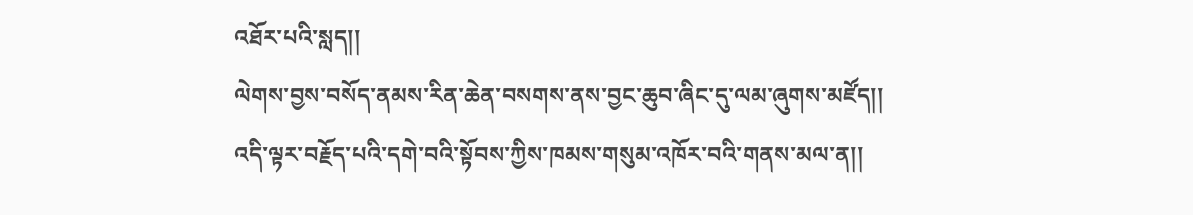འཐོར་པའི་སླད།།
ལེགས་བྱས་བསོད་ནམས་རིན་ཆེན་བསགས་ནས་བྱང་ཆུབ་ཞིང་དུ་ལམ་ཞུགས་མཛོད།།
འདི་ལྟར་བརྗོད་པའི་དགེ་བའི་སྟོབས་ཀྱིས་ཁམས་གསུམ་འཁོར་བའི་གནས་མལ་ན།།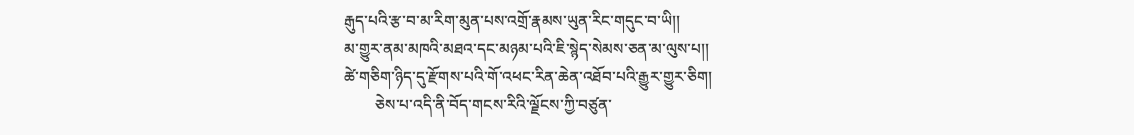རྒུད་པའི་རྩ་བ་མ་རིག་མུན་པས་འགྲོ་རྣམས་ཡུན་རིང་གདུང་བ་ཡི།།
མ་གྱུར་ནམ་མཁའི་མཐའ་དང་མཉམ་པའི་ཇི་སྙེད་སེམས་ཅན་མ་ལུས་པ།།
ཚེ་གཅིག་ཉིད་དུ་རྫོགས་པའི་གོ་འཕང་རིན་ཆེན་འཐོབ་པའི་རྒྱུར་གྱུར་ཅིག།
        ཅེས་པ་འདི་ནི་བོད་གངས་རིའི་ལྗོངས་ཀྱི་བཙུན་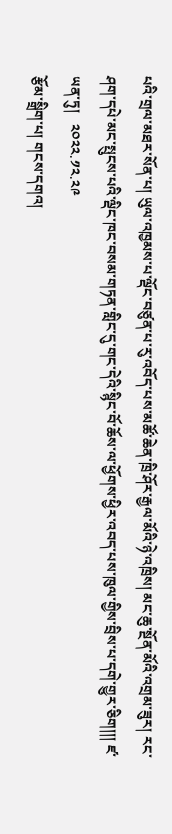པའི་གྲལ་མཐར་སོན་པ། ཡུལ་འཁྱམས་པ་ལྡོང་བཙུན་པ་རུ་འབོད་པས་མཚོ་ཆེན་ཁྲི་ཤོར་རྒྱལ་མོའི་ཉེ་འཁྲིས། མང་ཆུ་སྔོན་མོའི་འགྲམ་ཟུར། རང་ཤག་དཔེ་མང་སྤུངས་པའི་ལྡིང་ཁང་བསམ་གཏན་གླིང་དུ་གང་དེའི་སྙིང་བོ་ཆོས་ལ་ཕྱོགས་ཕྱིར་འབད་པས་ཁུལ་གྱིས་བྲིས་པ་དགེ་གྱུར་ཅིག།།། ཛ་ཡན་ཏུ།   ༢༠༢༢.༡༢.༢༩
རྩོམ་སྒྲིག་པ། གངས་དགའ།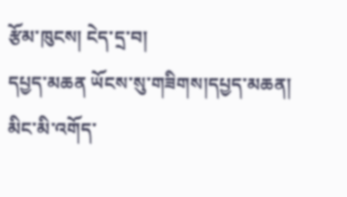རྩོམ་ཁུངས། ངེད་དྲ་བ།
དཔྱད་མཆན ཡོངས་སུ་གཟིགས།དཔྱད་མཆན།
མིང་མི་འགོད་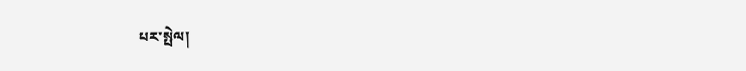པར་སྤེལ།